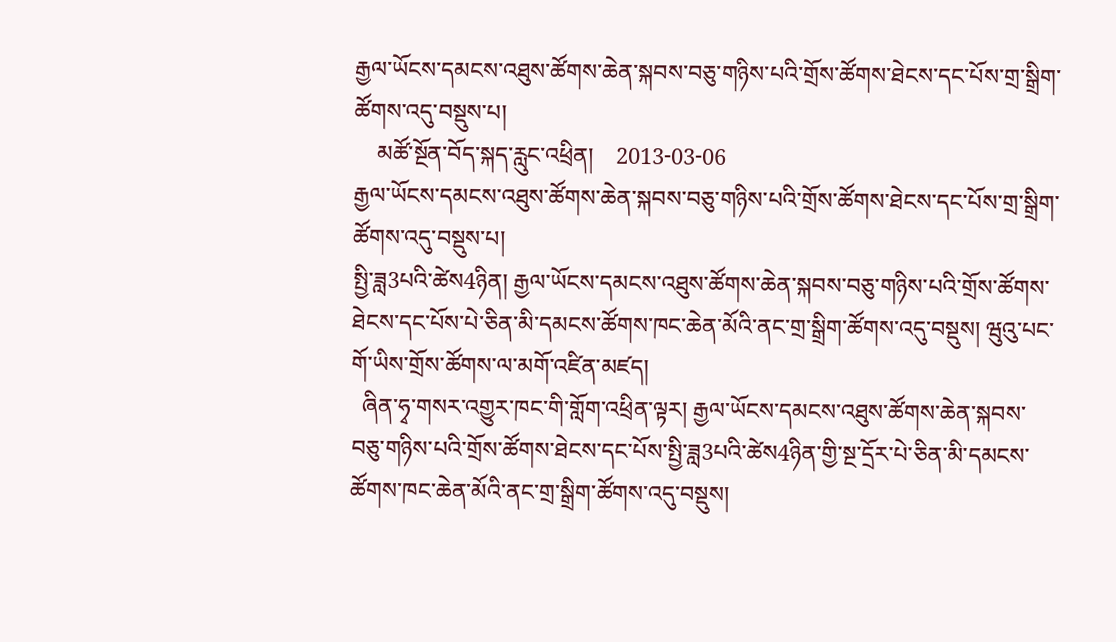རྒྱལ་ཡོངས་དམངས་འཐུས་ཚོགས་ཆེན་སྐབས་བཅུ་གཉིས་པའི་གྲོས་ཚོགས་ཐེངས་དང་པོས་གྲ་སྒྲིག་ཚོགས་འདུ་བསྡུས་པ།
    མཚོ་སྔོན་བོད་སྐད་རླུང་འཕྲིན།    2013-03-06
རྒྱལ་ཡོངས་དམངས་འཐུས་ཚོགས་ཆེན་སྐབས་བཅུ་གཉིས་པའི་གྲོས་ཚོགས་ཐེངས་དང་པོས་གྲ་སྒྲིག་ཚོགས་འདུ་བསྡུས་པ།
སྤྱི་ཟླ3པའི་ཚེས4ཉིན། རྒྱལ་ཡོངས་དམངས་འཐུས་ཚོགས་ཆེན་སྐབས་བཅུ་གཉིས་པའི་གྲོས་ཚོགས་ཐེངས་དང་པོས་པེ་ཅིན་མི་དམངས་ཚོགས་ཁང་ཆེན་མོའི་ནང་གྲ་སྒྲིག་ཚོགས་འདུ་བསྡུས། ཝུའུ་པང་གོ་ཡིས་གྲོས་ཚོགས་ལ་མགོ་འཛིན་མཛད།
  ཞིན་ཧྭ་གསར་འགྱུར་ཁང་གི་གློག་འཕྲིན་ལྟར། རྒྱལ་ཡོངས་དམངས་འཐུས་ཚོགས་ཆེན་སྐབས་བཅུ་གཉིས་པའི་གྲོས་ཚོགས་ཐེངས་དང་པོས་སྤྱི་ཟླ3པའི་ཚེས4ཉིན་གྱི་སྔ་དྲོར་པེ་ཅིན་མི་དམངས་ཚོགས་ཁང་ཆེན་མོའི་ནང་གྲ་སྒྲིག་ཚོགས་འདུ་བསྡུས།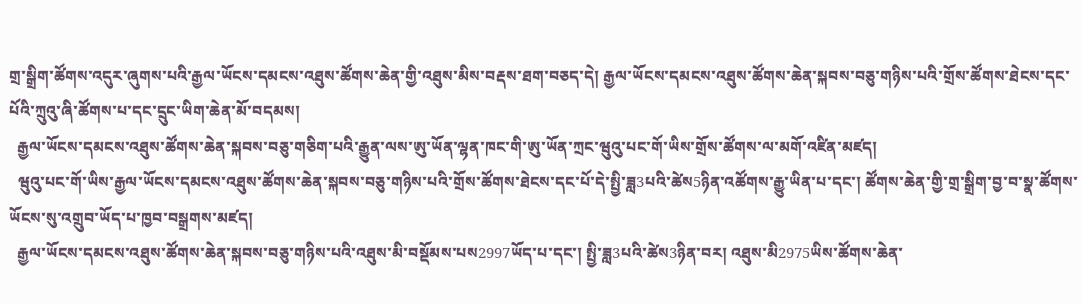གྲ་སྒྲིག་ཚོགས་འདུར་ཞུགས་པའི་རྒྱལ་ཡོངས་དམངས་འཐུས་ཚོགས་ཆེན་གྱི་འཐུས་མིས་བརྡས་ཐག་བཅད་དེ། རྒྱལ་ཡོངས་དམངས་འཐུས་ཚོགས་ཆེན་སྐབས་བཅུ་གཉིས་པའི་གྲོས་ཚོགས་ཐེངས་དང་པོའི་ཀྲུའུ་ཞི་ཚོགས་པ་དང་དྲུང་ཡིག་ཆེན་མོ་བདམས།
  རྒྱལ་ཡོངས་དམངས་འཐུས་ཚོགས་ཆེན་སྐབས་བཅུ་གཅིག་པའི་རྒྱུན་ལས་ཨུ་ཡོན་ལྷན་ཁང་གི་ཨུ་ཡོན་ཀྲང་ཝུའུ་པང་གོ་ཡིས་གྲོས་ཚོགས་ལ་མགོ་འཛིན་མཛད།
  ཝུའུ་པང་གོ་ཡིས་རྒྱལ་ཡོངས་དམངས་འཐུས་ཚོགས་ཆེན་སྐབས་བཅུ་གཉིས་པའི་གྲོས་ཚོགས་ཐེངས་དང་པོ་དེ་སྤྱི་ཟླ3པའི་ཚེས5ཉིན་འཚོགས་རྒྱུ་ཡིན་པ་དང་། ཚོགས་ཆེན་གྱི་གྲ་སྒྲིག་བྱ་བ་སྣ་ཚོགས་ཡོངས་སུ་འགྲུབ་ཡོད་པ་ཁྱབ་བསྒྲགས་མཛད།
  རྒྱལ་ཡོངས་དམངས་འཐུས་ཚོགས་ཆེན་སྐབས་བཅུ་གཉིས་པའི་འཐུས་མི་བསྡོམས་པས2997ཡོད་པ་དང་། སྤྱི་ཟླ3པའི་ཚེས3ཉིན་བར། འཐུས་མི2975ཡིས་ཚོགས་ཆེན་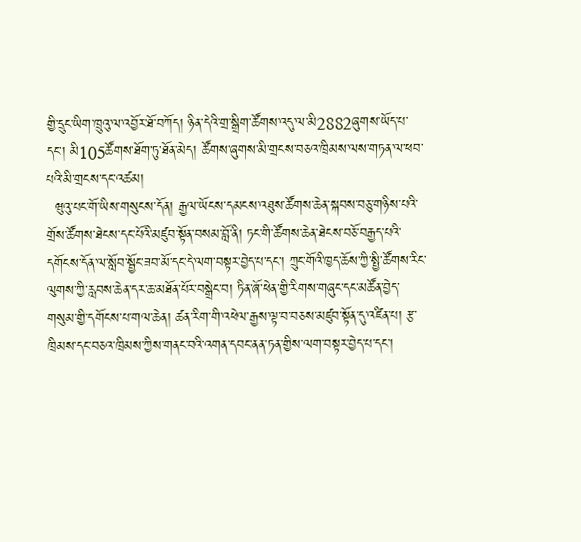གྱི་དྲུང་ཡིག་ཁྲུའུ་ལ་འབྱོར་ཐོ་བཀོད། ཉིན་དེའི་གྲ་སྒྲིག་ཚོགས་འདུ་ལ་མི2882ཞུགས་ཡོད་པ་དང་། མི105ཚོགས་ཐོག་ཏུ་ཐོན་མེད། ཚོགས་ཞུགས་མི་གྲངས་བཅའ་ཁྲིམས་ལས་གཏན་ལ་ཕབ་པའི་མི་གྲངས་དང་འཚམ།
  ཝུའུ་པང་གོ་ཡིས་གསུངས་དོན། རྒྱལ་ཡོངས་དམངས་འཐུས་ཚོགས་ཆེན་སྐབས་བཅུ་གཉིས་པའི་གྲོས་ཚོགས་ཐེངས་དང་པོའི་མཛུབ་སྟོན་བསམ་བློ་ནི། ཏང་གི་ཚོགས་ཆེན་ཐེངས་བཅོ་བརྒྱད་པའི་དགོངས་དོན་ལ་སློབ་སྦྱོང་ཟབ་མོ་དང་དེ་ལག་བསྟར་བྱེད་པ་དང་། ཀྲུང་གོའི་ཁྱད་ཆོས་ཀྱི་སྤྱི་ཚོགས་རིང་ལུགས་ཀྱི་རླབས་ཆེན་དར་ཆ་མཐོན་པོར་བསྒྲེང་བ། ཏིན་ཞོ་ཕེན་གྱི་རིགས་གཞུང་དང་མཚོན་བྱེད་གསུམ་གྱི་དགོངས་པ་གལ་ཆེན། ཚན་རིག་གི་འཕེལ་རྒྱས་ལྟ་བ་བཅས་མཛུབ་སྟོན་དུ་འཛིན་པ། རྩ་ཁྲིམས་དང་བཅའ་ཁྲིམས་ཀྱིས་གནང་བའི་འགན་དབང་ནན་ཏན་གྱིས་ལག་བསྟར་བྱེད་པ་དང་།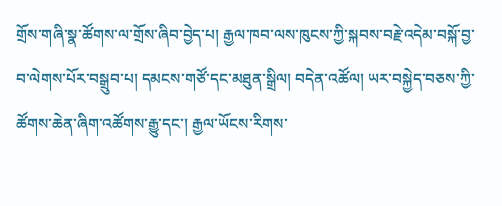གྲོས་གཞི་སྣ་ཚོགས་ལ་གྲོས་ཞིབ་བྱེད་པ། རྒྱལ་ཁབ་ལས་ཁུངས་ཀྱི་སྐབས་བརྗེ་འདེམ་བསྐོ་བྱ་བ་ལེགས་པོར་བསྒྲུབ་པ། དམངས་གཙོ་དང་མཐུན་སྒྲིལ། བདེན་འཚོལ། ཡར་བསྐྱེད་བཅས་ཀྱི་ཚོགས་ཆེན་ཞིག་འཚོགས་རྒྱུ་དང་། རྒྱལ་ཡོངས་རིགས་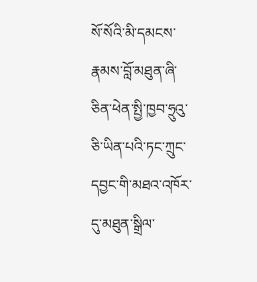སོ་སོའི་མི་དམངས་རྣམས་བློ་མཐུན་ཞི་ཅིན་ཕེན་སྤྱི་ཁྱབ་ཧྲུའུ་ཅི་ཡིན་པའི་ཏང་ཀྲུང་དབྱང་གི་མཐའ་འཁོར་དུ་མཐུན་སྒྲིལ་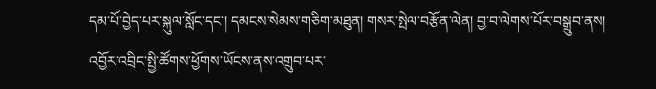དམ་པོ་བྱེད་པར་སྐུལ་སློང་དང་། དམངས་སེམས་གཅིག་མཐུན། གསར་སྤེལ་བརྩོན་ལེན། བྱ་བ་ལེགས་པོར་བསྒྲུབ་ནས། འབྱོར་འབྲིང་སྤྱི་ཚོགས་ཕྱོགས་ཡོངས་ནས་འགྲུབ་པར་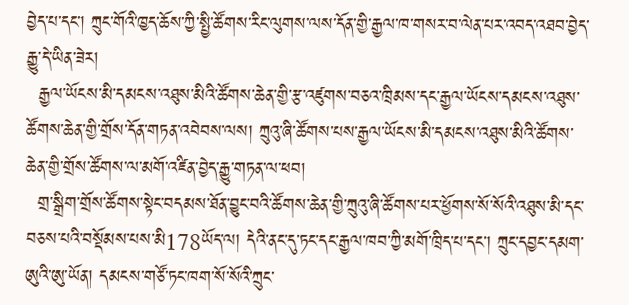བྱེད་པ་དང་། ཀྲུང་གོའི་ཁྱད་ཆོས་ཀྱི་སྤྱི་ཚོགས་རིང་ལུགས་ལས་དོན་གྱི་རྒྱལ་ཁ་གསར་བ་ལེན་པར་འབད་འཐབ་བྱེད་རྒྱུ་དེ་ཡིན་ཟེར།
  རྒྱལ་ཡོངས་མི་དམངས་འཐུས་མིའི་ཚོགས་ཆེན་གྱི་རྩ་འཛུགས་བཅའ་ཁྲིམས་དང་རྒྱལ་ཡོངས་དམངས་འཐུས་ཚོགས་ཆེན་གྱི་གྲོས་དོན་གཏན་འབེབས་ལས། ཀྲུའུ་ཞི་ཚོགས་པས་རྒྱལ་ཡོངས་མི་དམངས་འཐུས་མིའི་ཚོགས་ཆེན་གྱི་གྲོས་ཚོགས་ལ་མགོ་འཛིན་བྱེད་རྒྱུ་གཏན་ལ་ཕབ།
  གྲ་སྒྲིག་གྲོས་ཚོགས་སྟེང་བདམས་ཐོན་བྱུང་བའི་ཚོགས་ཆེན་གྱི་ཀྲུའུ་ཞི་ཚོགས་པར་ཕྱོགས་སོ་སོའི་འཐུས་མི་དང་བཅས་པའི་བསྡོམས་པས་མི178ཡོད་ལ། དེའི་ནང་དུ་ཏང་དང་རྒྱལ་ཁབ་ཀྱི་མགོ་ཁྲིད་པ་དང་། ཀྲུང་དབྱང་དམག་ཨུའི་ཨུ་ཡོན། དམངས་གཙོ་ཏང་ཁག་སོ་སོའི་ཀྲུང་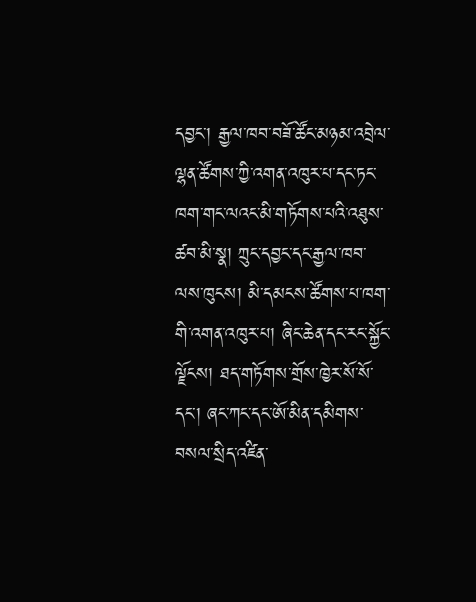དབྱང་། རྒྱལ་ཁབ་བཟོ་ཚོང་མཉམ་འབྲེལ་ལྷན་ཚོགས་ཀྱི་འགན་འཁུར་པ་དང་ཏང་ཁག་གང་ལའང་མི་གཏོགས་པའི་འཐུས་ཚབ་མི་སྣ། ཀྲུང་དབྱང་དང་རྒྱལ་ཁབ་ལས་ཁུངས། མི་དམངས་ཚོགས་པ་ཁག་གི་འགན་འཁུར་པ། ཞིང་ཆེན་དང་རང་སྐྱོང་ལྗོངས། ཐད་གཏོགས་གྲོས་ཁྱེར་སོ་སོ་དང་། ཞང་ཀང་དང་ཨོ་མིན་དམིགས་བསལ་སྲིད་འཛིན་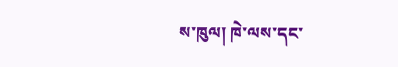ས་ཁུལ། ཁེ་ལས་དང་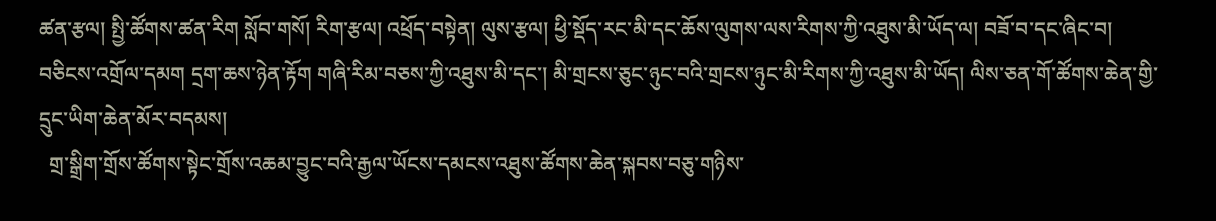ཚན་རྩལ། སྤྱི་ཚོགས་ཚན་རིག སློབ་གསོ། རིག་རྩལ། འཕྲོད་བསྟེན། ལུས་རྩལ། ཕྱི་སྡོད་རང་མི་དང་ཆོས་ལུགས་ལས་རིགས་ཀྱི་འཐུས་མི་ཡོད་ལ། བཟོ་བ་དང་ཞིང་བ། བཅིངས་འགྲོལ་དམག དྲག་ཆས་ཉེན་རྟོག གཞི་རིམ་བཅས་ཀྱི་འཐུས་མི་དང་། མི་གྲངས་ཅུང་ཉུང་བའི་གྲངས་ཉུང་མི་རིགས་ཀྱི་འཐུས་མི་ཡོད། ལིས་ཅན་གོ་ཚོགས་ཆེན་གྱི་དྲུང་ཡིག་ཆེན་མོར་བདམས།
  གྲ་སྒྲིག་གྲོས་ཚོགས་སྟེང་གྲོས་འཆམ་བྱུང་བའི་རྒྱལ་ཡོངས་དམངས་འཐུས་ཚོགས་ཆེན་སྐབས་བཅུ་གཉིས་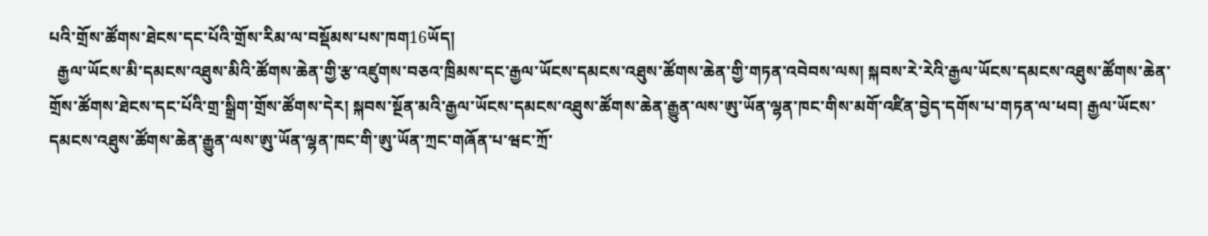པའི་གྲོས་ཚོགས་ཐེངས་དང་པོའི་གྲོས་རིམ་ལ་བསྡོམས་པས་ཁག16ཡོད།
  རྒྱལ་ཡོངས་མི་དམངས་འཐུས་མིའི་ཚོགས་ཆེན་གྱི་རྩ་འཛུགས་བཅའ་ཁྲིམས་དང་རྒྱལ་ཡོངས་དམངས་འཐུས་ཚོགས་ཆེན་གྱི་གཏན་འབེབས་ལས། སྐབས་རེ་རེའི་རྒྱལ་ཡོངས་དམངས་འཐུས་ཚོགས་ཆེན་གྲོས་ཚོགས་ཐེངས་དང་པོའི་གྲ་སྒྲིག་གྲོས་ཚོགས་དེར། སྐབས་སྔོན་མའི་རྒྱལ་ཡོངས་དམངས་འཐུས་ཚོགས་ཆེན་རྒྱུན་ལས་ཨུ་ཡོན་ལྷན་ཁང་གིས་མགོ་འཛིན་བྱེད་དགོས་པ་གཏན་ལ་ཕབ། རྒྱལ་ཡོངས་དམངས་འཐུས་ཚོགས་ཆེན་རྒྱུན་ལས་ཨུ་ཡོན་ལྷན་ཁང་གི་ཨུ་ཡོན་ཀྲང་གཞོན་པ་ཝང་ཀྲོ་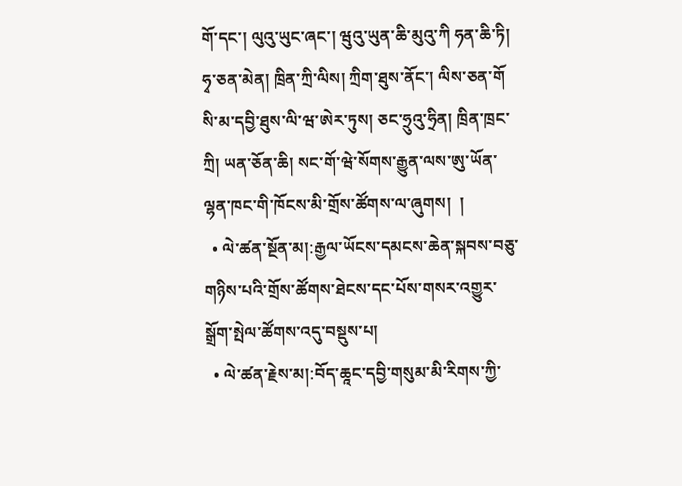གོ་དང་། ལུའུ་ཡུང་ཞང་། ཝུའུ་ཡུན་ཆི་མུའུ་ཀི ཧན་ཆི་ཏི། ཧྭ་ཅན་མེན། ཁྲིན་ཀྲི་ལིས། ཀྲིག་ཐུས་ནོང་། ལིས་ཅན་གོ སི་མ་དབྱི་ཐུས་ལི་ཝ་ཨེར་ཏུས། ཅང་ཧྲུའུ་ཧྲིན། ཁྲིན་ཁྲང་ཀྲི། ཡན་ཅོན་ཆི། སང་གོ་ཝེ་སོགས་རྒྱུན་ལས་ཨུ་ཡོན་ལྷན་ཁང་གི་ཁོངས་མི་གྲོས་ཚོགས་ལ་ཞུགས།  །
  • ལེ་ཚན་སྔོན་མ།:རྒྱལ་ཡོངས་དམངས་ཆེན་སྐབས་བཅུ་གཉིས་པའི་གྲོས་ཚོགས་ཐེངས་དང་པོས་གསར་འགྱུར་སྒྲོག་སྤེལ་ཚོགས་འདུ་བསྡུས་པ།
  • ལེ་ཚན་རྗེས་མ།:བོད་ཆཱང་དབྱི་གསུམ་མི་རིགས་ཀྱི་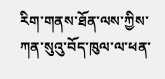རིག་གནས་ཐོན་ལས་ཀྱིས་ཀན་སུའུ་བོད་ཁུལ་ལ་ཕན་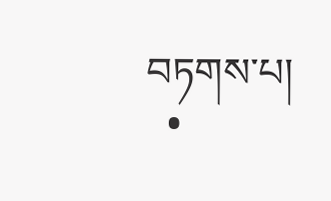བཏགས་པ།
  •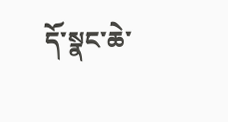དོ་སྣང་ཆེ་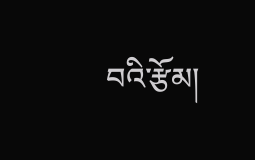བའི་རྩོམ།